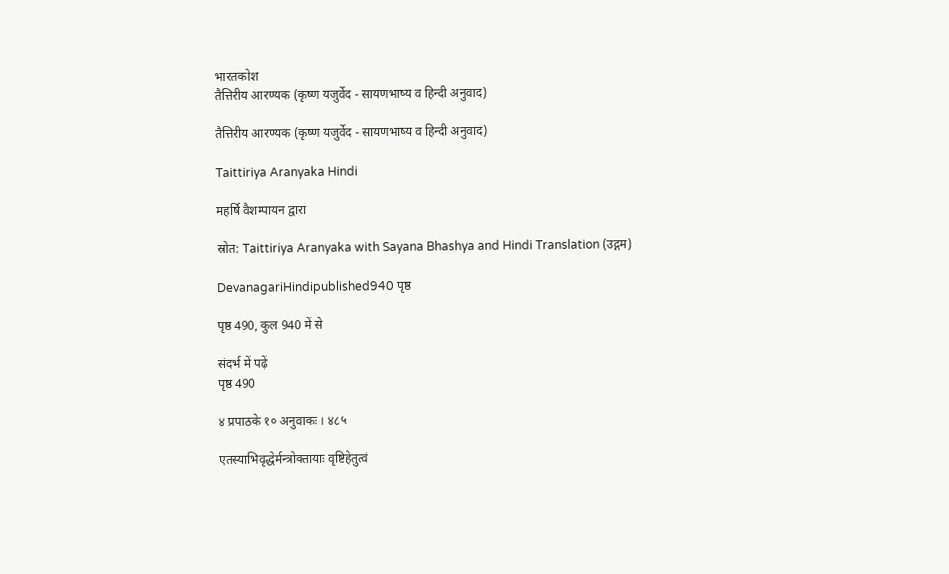भारतकोश
तैत्तिरीय आरण्यक (कृष्ण यजुर्वेद - सायणभाष्य व हिन्दी अनुवाद)

तैत्तिरीय आरण्यक (कृष्ण यजुर्वेद - सायणभाष्य व हिन्दी अनुवाद)

Taittiriya Aranyaka Hindi

महर्षि वैशम्पायन द्वारा

स्रोत: Taittiriya Aranyaka with Sayana Bhashya and Hindi Translation (उद्गम)

DevanagariHindipublished940 पृष्ठ

पृष्ठ 490, कुल 940 में से

संदर्भ में पढ़ें
पृष्ठ 490

४ प्रपाठके १० अनुवाकः । ४८५

एतस्याभिवृद्धेर्मन्त्रोक्तायाः वृष्टिहेतुत्वं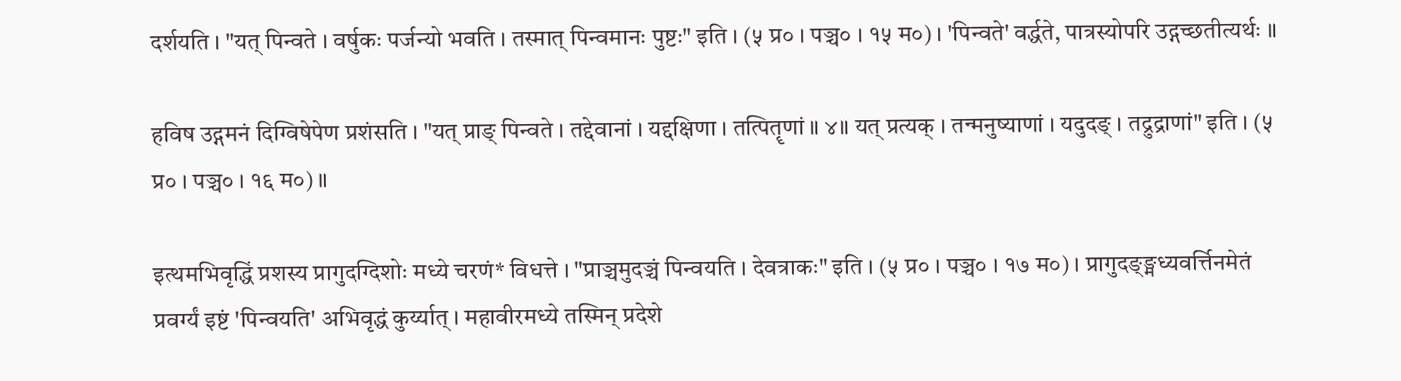दर्शयति । "यत् पिन्वते । वर्षुकः पर्जन्यो भवति । तस्मात् पिन्वमानः पुष्टः" इति । (५ प्र० । पञ्च० । १५ म०) । 'पिन्वते' वर्द्धते, पात्रस्योपरि उद्गच्छतीत्यर्थः ॥

हविष उद्गमनं दिग्विषेपेण प्रशंसति । "यत् प्राङ् पिन्वते । तद्देवानां । यद्दक्षिणा । तत्पितॄणां ॥ ४॥ यत् प्रत्यक् । तन्मनुष्याणां । यदुदङ् । तद्रुद्राणां" इति । (५ प्र० । पञ्च० । १६ म०) ॥

इत्थमभिवृद्धिं प्रशस्य प्रागुदग्दिशोः मध्ये चरणं* विधत्ते । "प्राञ्चमुदञ्चं पिन्वयति । देवत्राकः" इति । (५ प्र० । पञ्च० । १७ म०) । प्रागुदङ्ङ्मध्यवर्त्तिनमेतं प्रवर्ग्यं इष्टं 'पिन्वयति' अभिवृद्धं कुर्य्यात् । महावीरमध्ये तस्मिन् प्रदेशे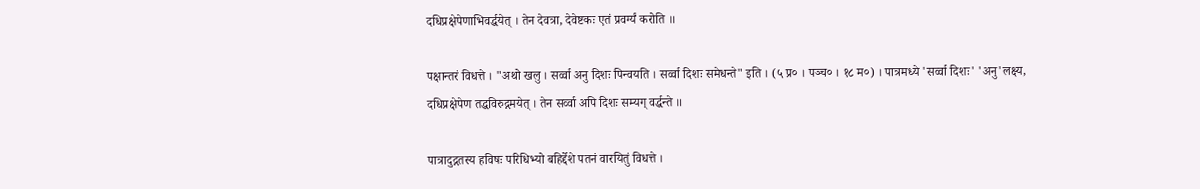दधिप्रक्षेपेणाभिवर्द्धयेत् । तेन देवत्रा, देवेष्टकः एतं प्रवर्ग्यं करोति ॥

पक्षान्तरं विधत्ते । "अथो खलु । सर्व्वा अनु दिशः पिन्वयति । सर्व्वा दिशः समेधन्ते" इति । (५ प्र० । पञ्च० । १८ म०) । पात्रमध्ये 'सर्व्वा दिशः' 'अनु'लक्ष्य, दधिप्रक्षेपेण तद्धविरुद्गमयेत् । तेन सर्व्वा अपि दिशः सम्यग् वर्द्धन्ते ॥

पात्रादुद्गतस्य हविषः परिधिभ्यो बहिर्द्देशे पतनं वारयितुं विधत्ते ।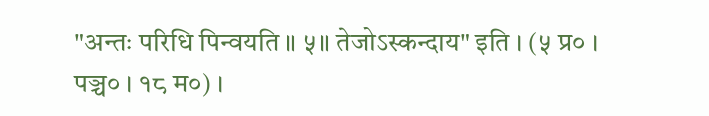"अन्तः परिधि पिन्वयति ॥ ५॥ तेजोऽस्कन्दाय" इति । (५ प्र० । पञ्च० । १८ म०) ।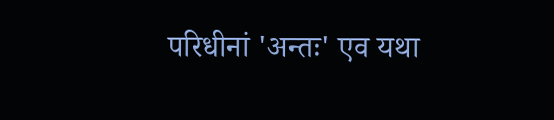परिधीनां 'अन्तः' एव यथा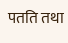पतति तथा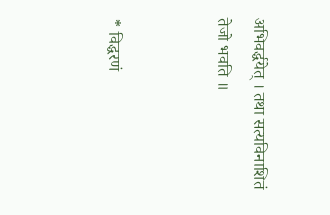अभिवर्द्धयेत् । तथा सत्यविनाशितं तेजो भवति ॥


* विद्धरणं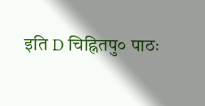इति D चिह्नितपु० पाठः